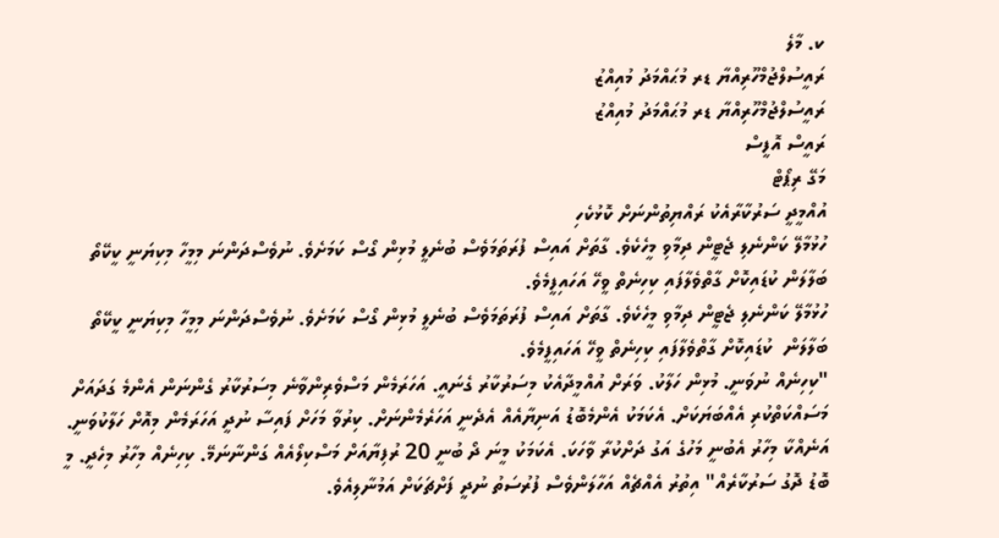ކ. މާލެ
ރައީސުލްޖުމްހޫރިއްޔާ ޑރ މުޙައްމަދު މުއިއްޒު
ރައީސުލްޖުމްހޫރިއްޔާ ޑރ މުޙައްމަދު މުއިއްޒު
ރައީސް އޮފީސް
މަގޭ ރިޕޯޓް
އުއްމީދީ ސަރުކާރާއެކު ރައްޔިތުންނަށް ކޮޅުކެހި
ހުޅުމާލޭ ކަންނެލި ޖެޓީން ދިމާވި މީހެކެވެ. ގާތަށް އައިސް ފުރަތަމަވެސް ބުނެލީ މުޅިން ގޯސް ކަމަށެވެ. ނުވެސްދަންނަ މިމީހާ މިކިޔަނީ ކީކޭތޯ ބަލާލަން ކުޑައިކޮށް ގާތްވެލާފައި ކިހިނެތް ވީހޭ އަހައިފީމެވެ.
ހުޅުމާލޭ ކަންނެލި ޖެޓީން ދިމާވި މީހެކެވެ. ގާތަށް އައިސް ފުރަތަމަވެސް ބުނެލީ މުޅިން ގޯސް ކަމަށެވެ. ނުވެސްދަންނަ މިމީހާ މިކިޔަނީ ކީކޭތޯ ބަލާލަން  ކުޑައިކޮށް ގާތްވެލާފައި ކިހިނެތް ވީހޭ އަހައިފީމެވެ.
"ކިހިނެއް ނުވަނީ. މުޅިން ހަލާކު. ވަރަށް އުއްމީދާއެކު މިސަރުކާރު ގެނައީ. އަހަރަމެން މަސްވެރިންވާނެ މިސަރުކާރު ގެންނަން އެންމެ ގަދައަށް މަސައްކަތްކުރި އެއްބަޔަކަށް. އެކަމަކު އެންމެބޮޑު އަނިޔާއެއް އެދެނީ އަހަރެމެންނަށް. ކިރުވާ މަހަށް ފައިސާ ނުދީ އަހަރަމެން މިއޮށް ހަލާކުވަނީ. އަނެއްކާ މިހާރު އެބުނީ މަހުގެ އަގު ދަށްކުރާ ވާހަކަ. އެކަމަކު މީނަ ދޯ ބުނީ 20 ރުފިޔާއަށް މަސްކިލޯއެއް ގަންނާނަމޭ. ކިހިނެއް މިހާރު މިހެދީ. މީ ބޮޑު ދޮގު ސަރުކާރެއް" އިތުރު އެއްޗެއް އަހާލަންވެސް ފުރުސަތު ނުދީ ފަށްޗަކަށް އަމުނާލިއެވެ.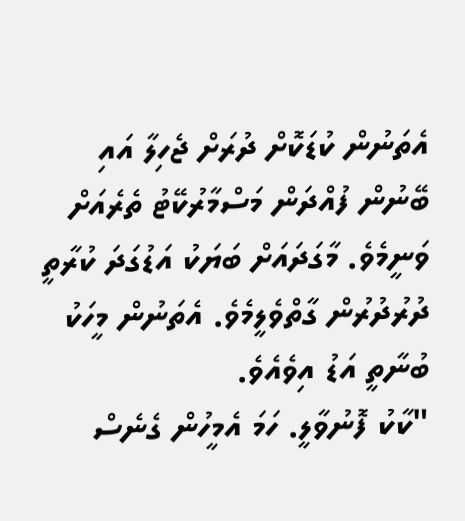އެތަނުން ކުޑަކޮށް ދުރަށް ޖެހިލާ އައި ބޭނުން ފުއްދަން މަސްމާރުކޭޓު ތެރެއަށް ވަނީމެވެ. މާގަދައަށް ބަޔަކު އަޑުގަދަ ކުރާތީ ދުރުދުރުން ގާތްވެލީމެވެ. އެތަނުން މީހަކު ބުނާތީ އަޑު އިވެއެވެ.
"ކާކު ފޮނުވާލީ. ހަމަ އެމީހުން ގެނެސް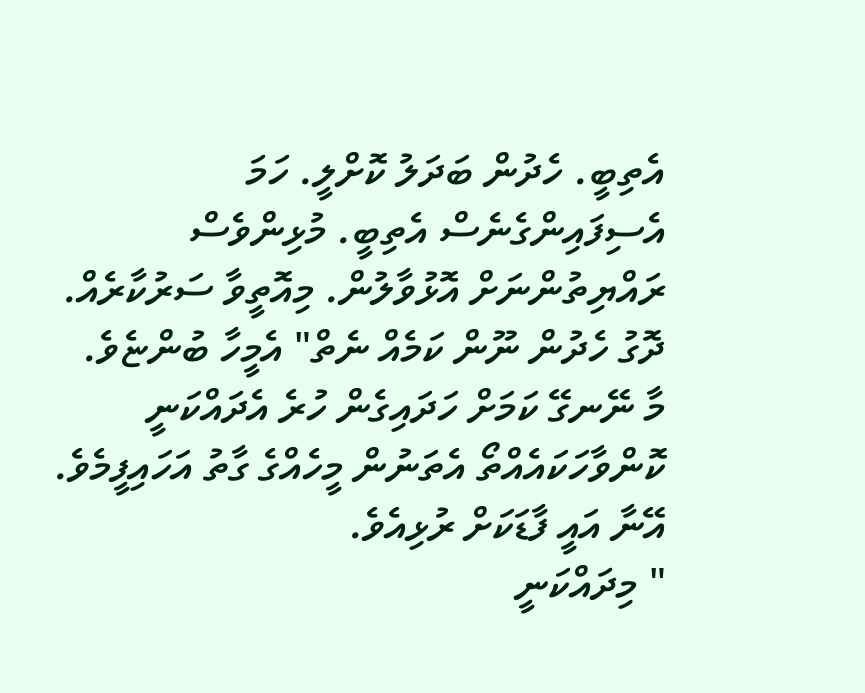އެތިބީ. ހެދުން ބަދަލު ކޮށްލީ. ހަމަ އެސިފައިންގެނެސް އެތިބީ. މުޅިންވެސް ރައްޔިތުންނަށް އޮޅުވާލުން. މިއޮތީވާ ސަރުކާރެއް. ދޮގު ހެދުން ނޫން ކަމެއް ނެތް" އެމީހާ ބުންޏެވެ.
މާ ނޭނގޭ ކަމަށް ހަދައިގެން ހުރެ އެދައްކަނީ ކޮންވާހަކައެއްތޯ އެތަނުން މީހެއްގެ ގާތު އަހައިފީމެވެ. އޭނާ އައީ ފާޑަކަށް ރުޅިއެވެ.
" މިދައްކަނީ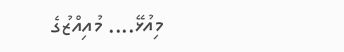މިއުޅޭ.... މުއިއްޒުގެ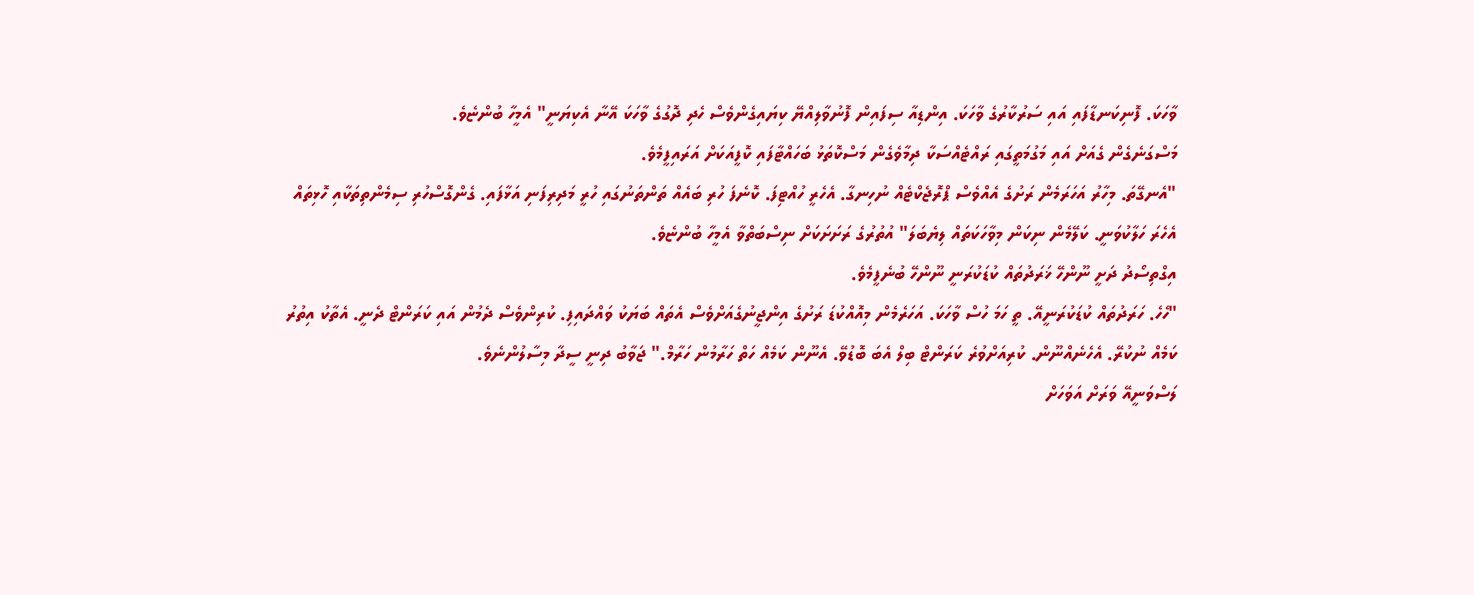ވާހަކަ. ފޮނިކަނޑާފައި އައި ސަރުކާރުގެ ވާހަކަ. އިންޑިއާ ސިފައިން ފޮނުވާލިއްޔޭ ކިޔައިގެންވެސް ހެދި ދޮގުގެ ވާހަކަ އޭނާ އެކިޔަނީ" އެމީހާ ބުންޏެވެ.
މަސްގަނެގެން ގެއަށް އައި މަގުމަތީގައި ރައްޓެއްސަކާ ދިމާވެގެން މަސްކޮތަޅު ބަހައްޓާފައި ކޮފީއަކަށް އަރައިފީމެވެ.
"އެނގޭތަ. މިހާރު އަހަރަމެން ރަށުގެ އެއްވެސް ޕްރޮޖެކްޓެއް ނުހިނގާ. އެހެރީ ހުއްޓިފަ. ކޮނެފަ ހުރި ބައެއް ތަންތަނުގައި ހުރީ މަދިރިފަނި އަޅާފައި. ގެންގޮސްހުރި ސިމެންތިތަކާއި ހޮޅިތައް އެހެރަ ހަލާކުވަނީ. ކަލޭމެން ނިކަން މިވާހަކަތައް ލިޔެބަލަ" އުތުރުގެ ރަށަށަކަށް ނިސްބަތްވާ އެމީހާ ބުންޏެވެ.
އިގްތިސޯދު ދަށީ ނޫންހޭ ޚަރަދުތައް ކުޑަކުރަނީ ނޫންހޭ ބުނެފީމެވެ.
"ހެހެ. ހަރަދުތައް ކުޑަކުރަނީއޭ. ތީ ހަމަ ހުސް ވާހަކަ. އަހަރެމެން މިއޮއްކުޑަ ރަށުގެ އިންޖީނުގެއަށްވެސް އެތައް ބަޔަކު ވައްދައިފި. ކުރިންވެސް ދެމުން އައި ކަރަންޓް ދެނީ. އެތާކު އިތުރު ކަމެއް ނުކުރޭ. އެހެނެއްނޫން. ކުރިއަށްވުރެ ކަރަންޓް ބިލް އެބަ ބޮޑުވޭ. އެނޫން ކަމެއް ހަތް ހަރާމުން ހަރާމް." ޖަވާބު ދިނީ ސީދާ މިސާލުންނެވެ.
ލަސްވަނީއޭ ވަރަށް އަވަހަށް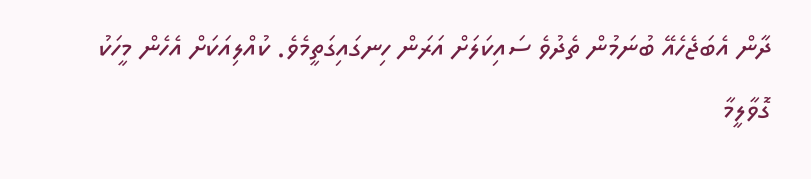ދާން އެބަޖެހެއޭ ބުނަމުން ތެދުވެ ސައިކަލަށް އަރަން ހިނގައިގަތީމެވެ. ކުއްލިއަކަށް އެހެން މީހަކު ގޮވާލީމާ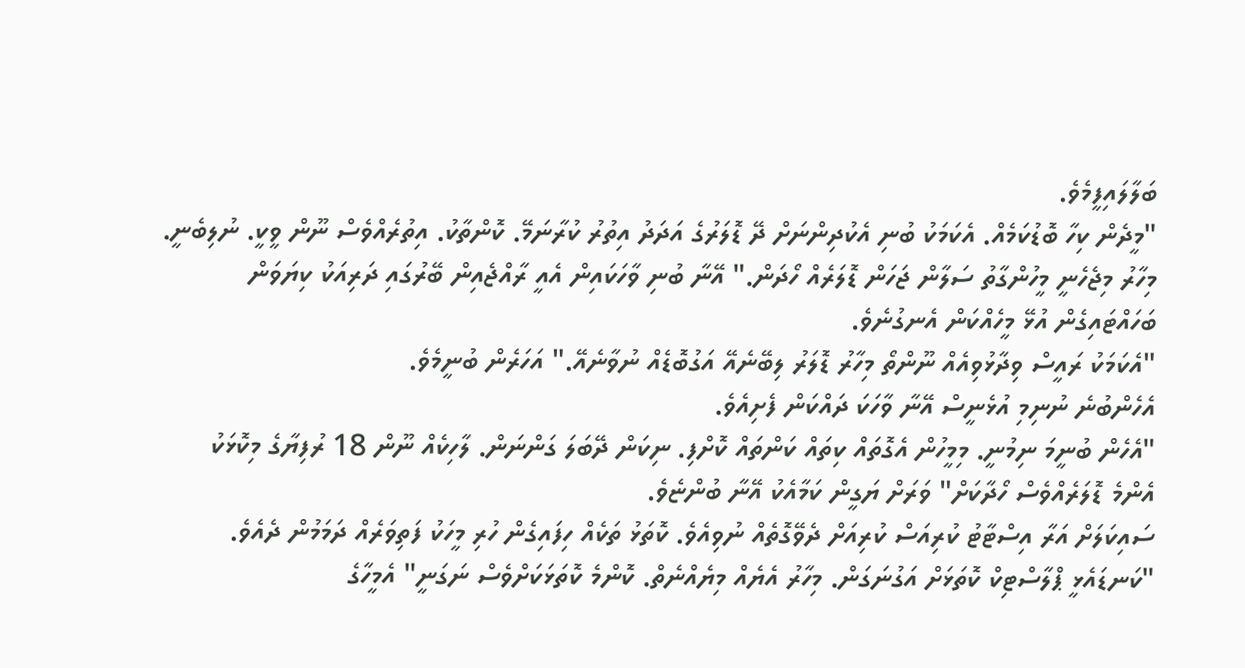ބަލާލައިފީމެވެ.
"މީދެން ކިހާ ބޮޑުކަމެއް. އެކަމަކު ބުނި އެކުދިންނަށް ދޭ ޑޮލަރުގެ އަދަދު އިތުރު ކުރާނަމޭ. ކޮންތާކު. އިތުރެއްވެސް ނޫން ވީކީ. ނުލިބެނީ. މިހާރު މިޖެހެނީ މީހުންގާތު ސަލާން ޖަހަން ޑޮލަރެއް ހޯދަން." އޭނާ ބުނި ވާހަކައިން އެއީ ރާއްޖެއިން ބޭރުގައި ދަރިއަކު ކިޔަވަން ބަހައްޓައިގެން އުޅޭ މީހެއްކަން އެނގުނެވެ.
"އެކަމަކު ރައީސް ވިދާޅުވިއެއް ނޫންތޯ މިހާރު ޑޮލަރު ލިބޭނެއޭ އަގުބޮޑެއް ނުވާނެއޭ." އަހަރެން ބުނީމެވެ.
އެހެންބުނެ ނުނިމި އުޅެނީސް އޭނާ ވާހަކަ ދައްކަން ފެށިއެވެ.
"އެހެން ބުނީމަ ނިމުނީ. މިމީހުން އެގޮތައް ކިތައް ކަންތައް ކޮށްފި. ނިކަން ދޭބަލަ ގަންނަން. ލާހިކެއް ނޫން 18 ރުފިޔާގެ މިކޮޅަކު އެންމެ ޑޮލަރެއްވެސް ހޯދާކަށް" ވަރަށް ޔަގީން ކަމާއެކު އޭނާ ބުންޏެވެ.
ސައިކަލަށް އަރާ އިސްޓާޓު ކުރިއަސް ކުރިއަށް ދެވޭގޮތެއް ނުވިއެވެ. ކޮތަޅު ތަކެއް ހިފައިގެން ހުރި މީހަކު ފަތިވަރެއް ދަމަމުން ދެއެވެ.
"ކަނޑައެޅީ ޕްލާސްޓިކް ކޮތަޅަށް އަގުނަގަން. މިހާރު އެޔެއް މިޔެއްނެތް. ކޮންމެ ކޮތަޅަކަށްވެސް ނަގަނީ" އެމީހާގެ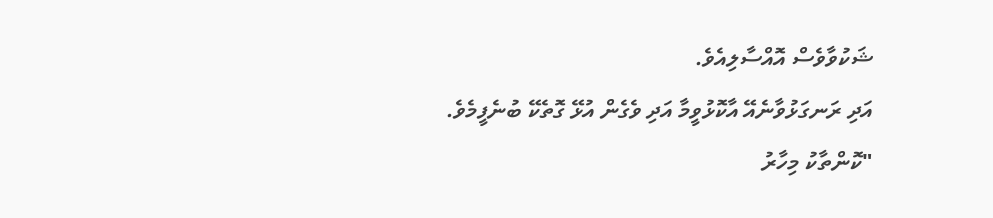ޝަކުވާވެސް އޮއްސާލިއެވެ.
އަދި ރަނގަޅުވާނެއޭ އާކޮޅުވީމާ އަދި ވެގެން އުޅޭ ގޮތެކޭ ބުނެފީމެވެ.
"ކޮންތާކު މިހާރު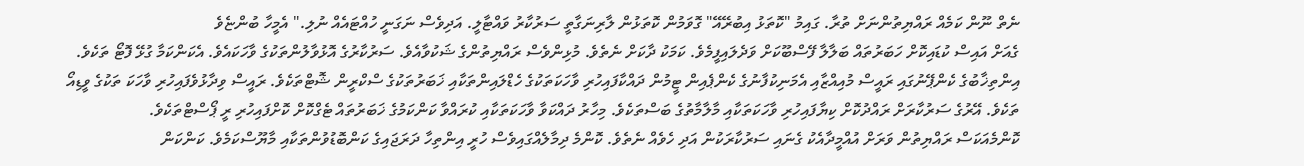ނެތް ނޫން ކަމެއް ރައްޔިތުންނަށް ތުރާ. ގައިމު "ކޮތަޅު އިބުރޭއޭ" ގޮވަމުން ކޮތަޅުން ލާރިނަގާތީ ސަރުކާރު ވައްޓާލީ. އަދިވެސް ނަގަނީ ހުއްޓައެއް ނުލި." އެމީހާ ބުންޏެވެ
ގެއަށް އައިސް ކުޑައިކޮށް ހަބަރުތައް ބަލާލާ ފޭސްބޫކަށް ވަދެލައިފީމެވެ. ކަމަކު ދާކަށް ނެތެވެ. މުޅިންވެސް ރައްޔިތުންގެ ޝަކުވާއެވެ. ސަރުކާރުގެ އޮޅުވާލުންތަކުގެ ވާހަކައެވެ. އެކަންކަމާ ގުޅޭ ފޮޓޯ ތަކެވެ. އިންތިޚާބުގެ ކެންޕޭނުގައި ރައީސް މުއިއްޒާއި އެމަނިކުފާނުގެ ކެންޕެއިން ޓީމުން ދައްކާފައިހުރި ވާހަކަތަކުގެ ހެޑްލައިންތަކާއި ޚަބަރުތަކުގެ ސްކްރީން ޝޮޓްތަކެވެ. ރައީސް ވިދާޅުވެފައިހުރި ވާހަކަ ތަކުގެ ވީޑިއޯ ތަކެވެ. އޭރުގެ ސަރުކާރަށް ރައްދުކޮށް ކިޔާފައިހުރި ވާހަކަތަކާއި މާލާމާތުގެ ބަސްތަކެވެ. މިހާރު ދައްކަވާ ވާހަކަތަކާއި ކުރައްވާ ކަންކަމުގެ ޚަބަރުތައް ޓެގްކޮށް ކޮށްފައިހުރި ރީ ޕޯސްޓްތަކެވެ.
ކޮންމެއަކަސް ރައްޔިތުން ވަރަށް އުއްމީދާއެކު ގެނައި ސަރުކާރަކުން އަދި ހެވެއް ނެތެވެ. ކޮންމެ ދިމާލެއްގައިވެސް ހުރީ އިންތިހާ ދަރަޖައިގެ ކަންބޮޑުވުންތަކާއި މާޔޫސްކަމެވެ. ކަންކަން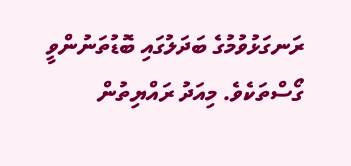ރަނގަޅުވުމުގެ ބަދަލުގައި ބޮޑުތަނުންވީ ގޯސްތަކެވެ. މިއަދު ރައްޔިތުން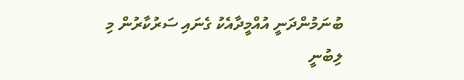ބުނަމުންދަނީ އުއްމީދާއެކު ގެނައި ސަރުކާރުން މި ލިބުނީ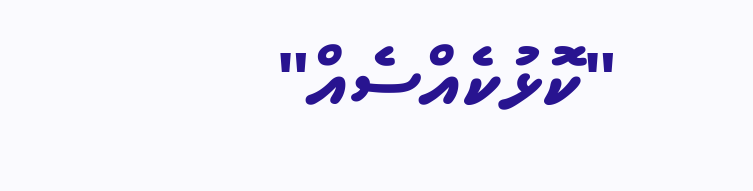"ކޮޅުކެއްސެއް"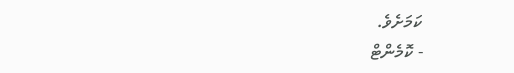ކަމަށެވެ.
- ކޮމެންޓް